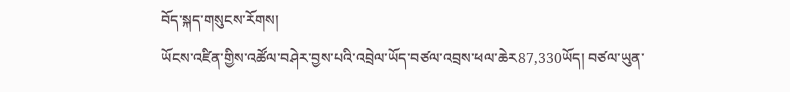བོད་སྐད་གསུངས་རོགས།
ཡོངས་འཛིན་གྱིས་འཚོལ་བཤེར་བྱས་པའི་འབྲེལ་ཡོད་བཙལ་འབྲས་ཕལ་ཆེར87,330ཡོད། བཙལ་ཡུན་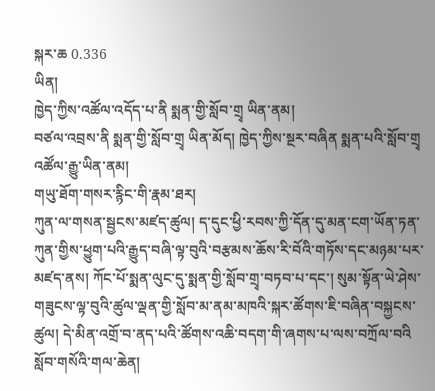སྐར་ཆ 0.336
ཡིན།
ཁྱེད་ཀྱིས་འཚོལ་འདོད་པ་ནི སྨན་གྱི་སློབ་གྲྭ ཡིན་ནམ།
བཙལ་འབྲས་ནི སྨན་གྱི་སློབ་གྲྭ ཡིན་མོད། ཁྱེད་ཀྱིས་སྔར་བཞིན སྨན་པའི་སློབ་གྲྭ འཚོལ་རྒྱུ་ཡིན་ནམ།
གཡུ་ཐོག་གསར་རྙིང་གི་རྣམ་ཐར།
ཀུན་ལ་གསན་སྦྱངས་མཛད་ཚུལ། ད་དུང་ཕྱི་རབས་ཀྱི་དོན་དུ་མན་ངག་ཡོན་ཏན་ཀུན་གྱིས་ཕྱུག་པའི་རྒྱུད་བཞི་ལྟ་བུའི་བརྩམས་ཆོས་རི་བོའི་གཏོས་དང་མཉམ་པར་མཛད་ནས། ཀོང་པོ་སྨན་ལུང་དུ་སྨན་གྱི་སློབ་གྲྭ་བཏབ་པ་དང་། སུམ་སྟོན་ཡེ་ཤེས་གཟུངས་ལྟ་བུའི་ཚུལ་ལྡན་གྱི་སློབ་མ་ནམ་མཁའི་སྐར་ཚོགས་ཇི་བཞིན་བསྐྱངས་ཚུལ། དེ་མིན་འགྲོ་བ་ནད་པའི་ཚོགས་འཆི་བདག་གི་ཞགས་པ་ལས་བཀྲོལ་བའི
སློབ་གསོའི་གལ་ཆེན།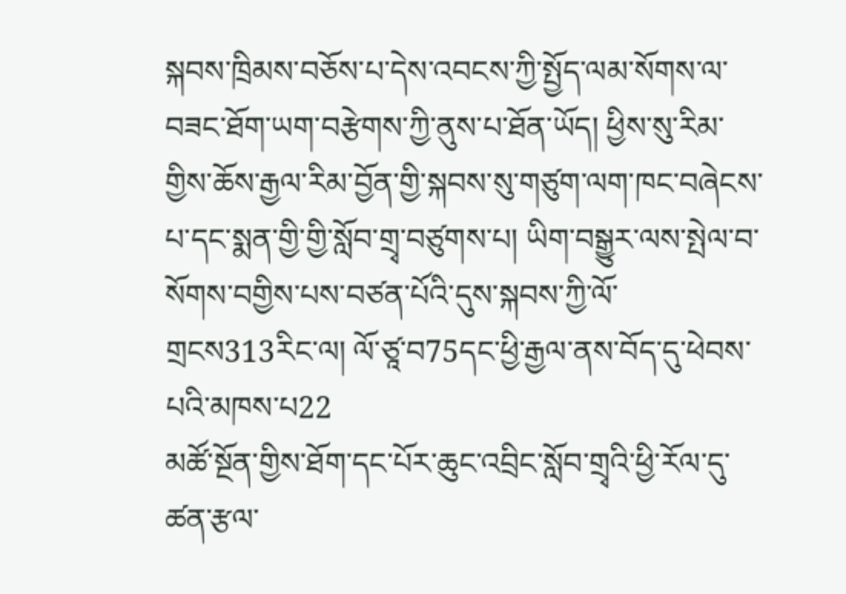སྐབས་ཁྲིམས་བཅོས་པ་དེས་འབངས་ཀྱི་སྤྱོད་ལམ་སོགས་ལ་བཟང་ཐོག་ཡག་བརྩེགས་ཀྱི་ནུས་པ་ཐོན་ཡོད། ཕྱིས་སུ་རིམ་གྱིས་ཆོས་རྒྱལ་རིམ་བྱོན་གྱི་སྐབས་སུ་གཙུག་ལག་ཁང་བཞེངས་པ་དང་སྨན་གྱི་གྱི་སློབ་གྲྭ་བཙུགས་པ། ཡིག་བསྒྱུར་ལས་སྤེལ་བ་སོགས་བགྱིས་པས་བཙན་པོའི་དུས་སྐབས་ཀྱི་ལོ་གྲངས313རིང་ལ། ལོ་ཙཱ་བ75དང་ཕྱི་རྒྱལ་ནས་བོད་དུ་ཕེབས་པའི་མཁས་པ22
མཚོ་སྔོན་གྱིས་ཐོག་དང་པོར་ཆུང་འབྲིང་སློབ་གྲྭའི་ཕྱི་རོལ་དུ་ཚན་རྩལ་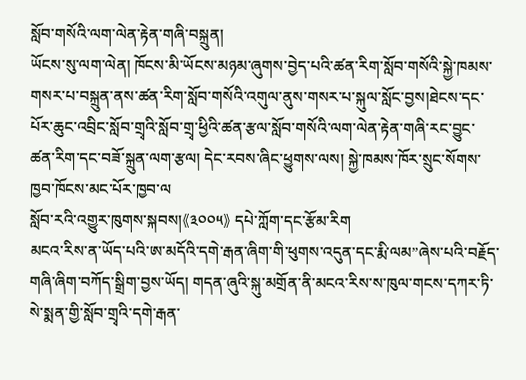སློབ་གསོའི་ལག་ལེན་རྟེན་གཞི་བསྐྲུན།
ཡོངས་སུ་ལག་ལེན། ཁོངས་མི་ཡོངས་མཉམ་ཞུགས་བྱེད་པའི་ཚན་རིག་སློབ་གསོའི་སྐྱེ་ཁམས་གསར་པ་བསྐྲུན་ནས་ཚན་རིག་སློབ་གསོའི་འགུལ་ནུས་གསར་པ་སྐུལ་སློང་བྱས།ཐེངས་དང་པོར་ཆུང་འབྲིང་སློབ་གྲྭའི་སློབ་གྲྭ་ཕྱིའི་ཚན་རྩལ་སློབ་གསོའི་ལག་ལེན་རྟེན་གཞི་རང་བྱུང་ཚན་རིག་དང་བཟོ་སྐྲུན་ལག་རྩལ། དེང་རབས་ཞིང་ཕྱུགས་ལས། སྐྱེ་ཁམས་ཁོར་སྲུང་སོགས་ཁྱབ་ཁོངས་མང་པོར་ཁྱབ་ལ
སློབ་རའི་འགྱུར་ཁུགས་སྐབས།《༣༠༠༥》 དཔེ་ཀློག་དང་རྩོམ་རིག
མངའ་རིས་ན་ཡོད་པའི་ཨ་མདོའི་དགེ་རྒན་ཞིག་གི་ཕུགས་འདུན་དང་རྨི་ལམ”ཞེས་པའི་བརྗོད་གཞི་ཞིག་བཀོད་སྒྲིག་བྱས་ཡོད། གདན་ཞུའི་སྐུ་མགྲོན་ནི་མངའ་རིས་ས་ཁུལ་གངས་དཀར་ཏི་སེ་སྨན་གྱི་སློབ་གྲྭའི་དགེ་རྒན་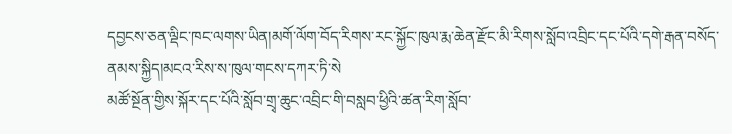དབྱངས་ཅན་ལྡིང་ཁང་ལགས་ཡིན།མགོ་ལོག་བོད་རིགས་རང་སྐྱོང་ཁུལ་རྨ་ཆེན་རྫོང་མི་རིགས་སློབ་འབྲིང་དང་པོའི་དགེ་རྒན་བསོད་ནམས་སྐྱིད།མངའ་རིས་ས་ཁུལ་གངས་དཀར་ཏི་སེ
མཚོ་སྔོན་གྱིས་སྐོར་དང་པོའི་སློབ་གྲྭ་ཆུང་འབྲིང་གི་བསླབ་ཕྱིའི་ཚན་རིག་སློབ་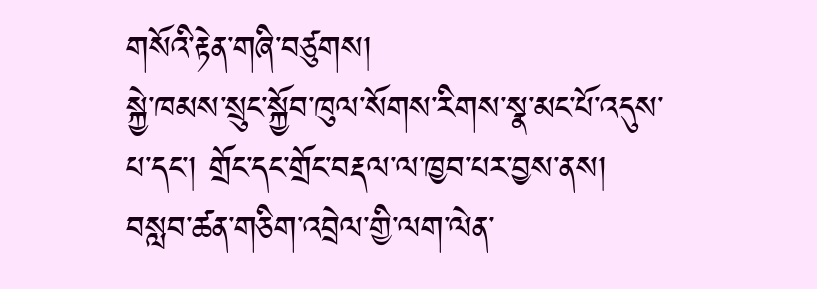གསོའི་རྟེན་གཞི་བཙུགས།
སྐྱེ་ཁམས་སྲུང་སྐྱོབ་ཁུལ་སོགས་རིགས་སྣ་མང་པོ་འདུས་པ་དང་། གྲོང་དང་གྲོང་བརྡལ་ལ་ཁྱབ་པར་བྱས་ནས། བསླབ་ཚན་གཅིག་འབྲེལ་གྱི་ལག་ལེན་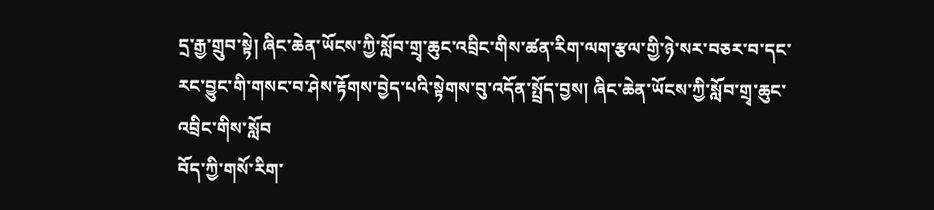དྲ་རྒྱ་གྲུབ་སྟེ། ཞིང་ཆེན་ཡོངས་ཀྱི་སློབ་གྲྭ་ཆུང་འབྲིང་གིས་ཚན་རིག་ལག་རྩལ་གྱི་ཉེ་སར་བཅར་བ་དང་རང་བྱུང་གི་གསང་བ་ཤེས་རྟོགས་བྱེད་པའི་སྟེགས་བུ་འདོན་སྤྲོད་བྱས། ཞིང་ཆེན་ཡོངས་ཀྱི་སློབ་གྲྭ་ཆུང་འབྲིང་གིས་སློབ
བོད་ཀྱི་གསོ་རིག་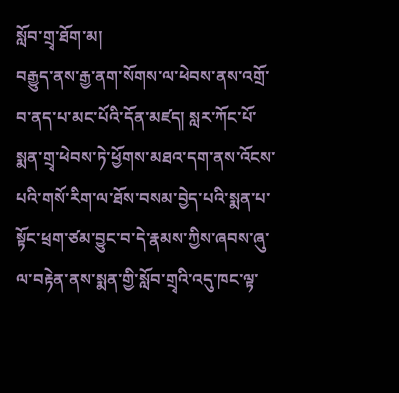སློབ་གྲྭ་ཐོག་མ།
བརྒྱུད་ནས་རྒྱ་ནག་སོགས་ལ་ཕེབས་ནས་འགྲོ་བ་ནད་པ་མང་པོའི་དོན་མཛད། སླར་ཀོང་པོ་སྨན་གྲྭ་ཕེབས་ཏེ་ཕྱོགས་མཐའ་དག་ནས་འོངས་པའི་གསོ་རིག་ལ་ཐོས་བསམ་བྱེད་པའི་སྨན་པ་སྟོང་ཕྲག་ཙམ་བྱུང་བ་དེ་རྣམས་ཀྱིས་ཞབས་ཞུ་ལ་བརྟེན་ནས་སྨན་གྱི་སློབ་གྲྭའི་འདུ་ཁང་ལྟ་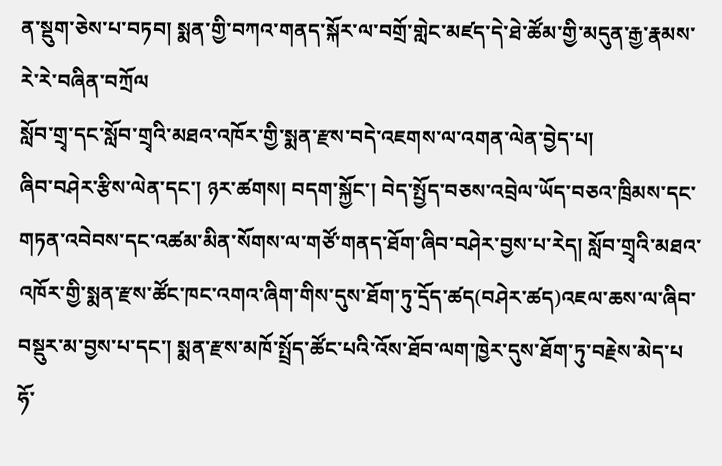ན་སྡུག་ཅེས་པ་བཏབ། སྨན་གྱི་བཀའ་གནད་སྐོར་ལ་བགྲོ་གླེང་མཛད་དེ་ཐེ་ཚོམ་གྱི་མདུན་རྒྱ་རྣམས་རེ་རེ་བཞིན་བཀྲོལ
སློབ་གྲྭ་དང་སློབ་གྲྭའི་མཐའ་འཁོར་གྱི་སྨན་རྫས་བདེ་འཇགས་ལ་འགན་ལེན་བྱེད་པ།
ཞིབ་བཤེར་རྩིས་ལེན་དང་། ཉར་ཚགས། བདག་སྐྱོང་། བེད་སྤྱོད་བཅས་འབྲེལ་ཡོད་བཅའ་ཁྲིམས་དང་གཏན་འབེབས་དང་འཚམ་མིན་སོགས་ལ་གཙོ་གནད་ཐོག་ཞིབ་བཤེར་བྱས་པ་རེད། སློབ་གྲྭའི་མཐའ་འཁོར་གྱི་སྨན་རྫས་ཚོང་ཁང་འགའ་ཞིག་གིས་དུས་ཐོག་ཏུ་དྲོད་ཚད(བཤེར་ཚད)འཇལ་ཆས་ལ་ཞིབ་བསྡུར་མ་བྱས་པ་དང་། སྨན་རྫས་མཁོ་སྤྲོད་ཚོང་པའི་འོས་ཐོབ་ལག་ཁྱེར་དུས་ཐོག་ཏུ་བརྗེས་མེད་པ
ཧོ་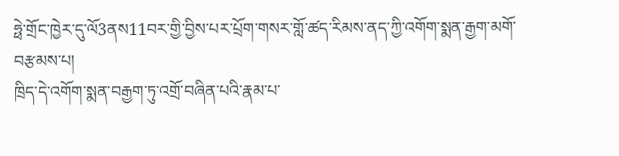ཧྥེ་གྲོང་ཁྱེར་དུ་ལོ3ནས11བར་གྱི་བྱིས་པར་པྲོག་གསར་གློ་ཚད་རིམས་ནད་ཀྱི་འགོག་སྨན་རྒྱག་མགོ་བརྩམས་པ།
ཁྲིད་དེ་འགོག་སྨན་བརྒྱག་ཏུ་འགྲོ་བཞིན་པའི་རྣམ་པ་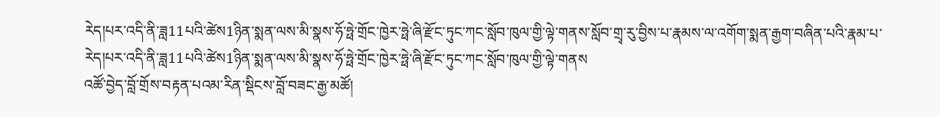རེད།པར་འདི་ནི་ཟླ11པའི་ཚེས1ཉིན་སྨན་ལས་མི་སྣས་ཧོ་ཧྥེ་གྲོང་ཁྱེར་ཧྥེ་ཞི་རྫོང་ཏུང་ཀང་སློབ་ཁུལ་གྱི་ལྟེ་གནས་སློབ་གྲྭ་རུ་བྱིས་པ་རྣམས་ལ་འགོག་སྨན་རྒྱག་བཞིན་པའི་རྣམ་པ་རེད།པར་འདི་ནི་ཟླ11པའི་ཚེས1ཉིན་སྨན་ལས་མི་སྣས་ཧོ་ཧྥེ་གྲོང་ཁྱེར་ཧྥེ་ཞི་རྫོང་ཏུང་ཀང་སློབ་ཁུལ་གྱི་ལྟེ་གནས
འཚོ་བྱེད་བློ་གྲོས་བརྟན་པའམ་རིན་སྡིངས་བློ་བཟང་རྒྱ་མཚོ།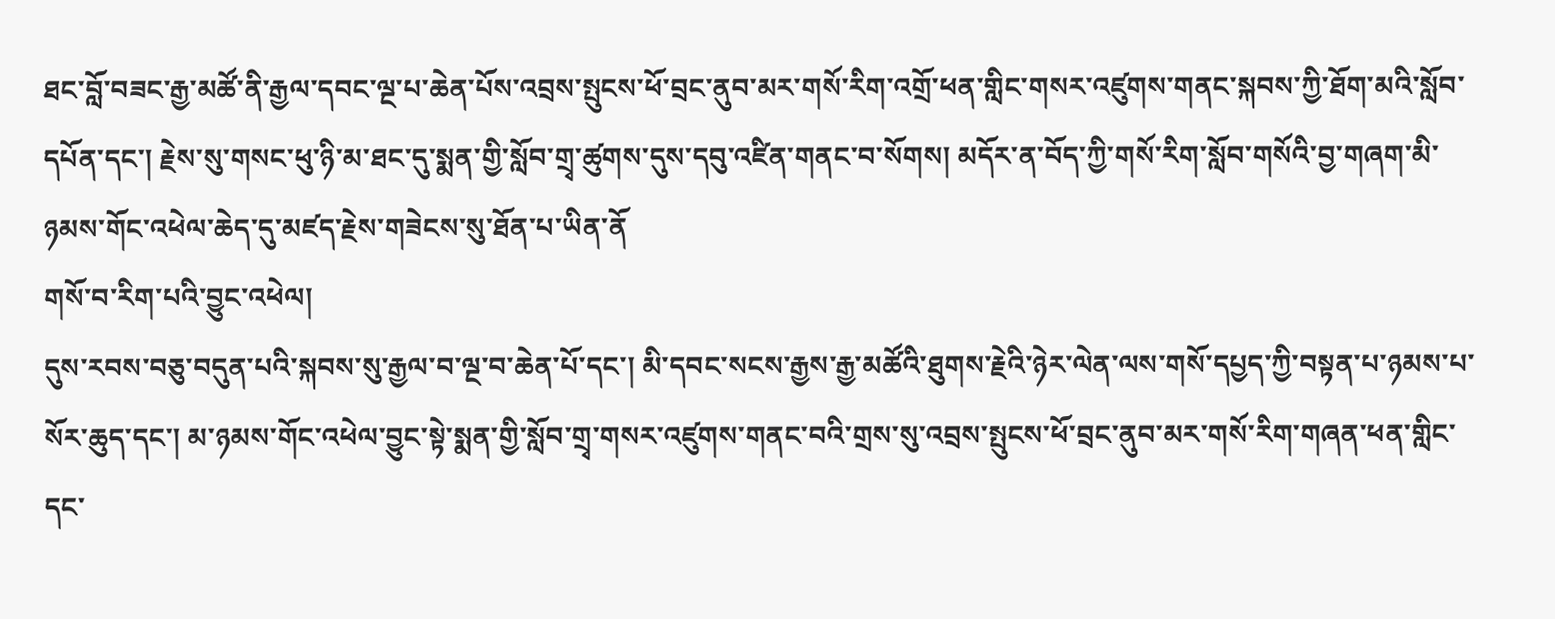ཐང་བློ་བཟང་རྒྱ་མཚོ་ནི་རྒྱལ་དབང་ལྔ་པ་ཆེན་པོས་འབྲས་སྤུངས་ཕོ་བྲང་ནུབ་མར་གསོ་རིག་འགྲོ་ཕན་གླིང་གསར་འཛུགས་གནང་སྐབས་ཀྱི་ཐོག་མའི་སློབ་དཔོན་དང་། རྗེས་སུ་གསང་ཕུ་ཉི་མ་ཐང་དུ་སྨན་གྱི་སློབ་གྲྭ་ཚུགས་དུས་དབུ་འཛིན་གནང་བ་སོགས། མདོར་ན་བོད་ཀྱི་གསོ་རིག་སློབ་གསོའི་བྱ་གཞག་མི་ཉམས་གོང་འཕེལ་ཆེད་དུ་མཛད་རྗེས་གཟེངས་སུ་ཐོན་པ་ཡིན་ནོ
གསོ་བ་རིག་པའི་བྱུང་འཕེལ།
དུས་རབས་བཅུ་བདུན་པའི་སྐབས་སུ་རྒྱལ་བ་ལྔ་བ་ཆེན་པོ་དང་། མི་དབང་སངས་རྒྱས་རྒྱ་མཚོའི་ཐུགས་རྗེའི་ཉེར་ལེན་ལས་གསོ་དཔྱད་ཀྱི་བསྟན་པ་ཉམས་པ་སོར་ཆུད་དང་། མ་ཉམས་གོང་འཕེལ་བྱུང་སྟེ་སྨན་གྱི་སློབ་གྲྭ་གསར་འཛུགས་གནང་བའི་གྲས་སུ་འབྲས་སྤུངས་ཕོ་བྲང་ནུབ་མར་གསོ་རིག་གཞན་ཕན་གླིང་དང་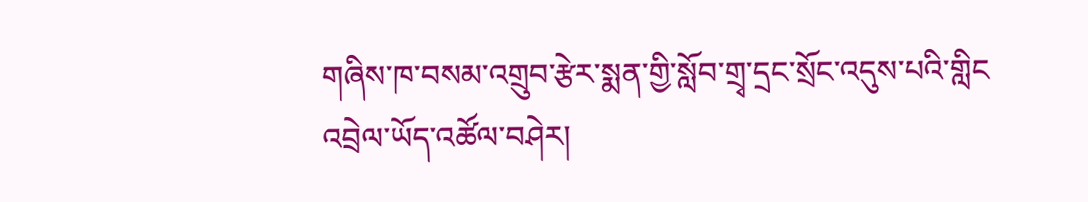གཞིས་ཁ་བསམ་འགྲུབ་རྩེར་སྨན་གྱི་སློབ་གྲྭ་དྲང་སྲོང་འདུས་པའི་གླིང
འབྲེལ་ཡོད་འཚོལ་བཤེར།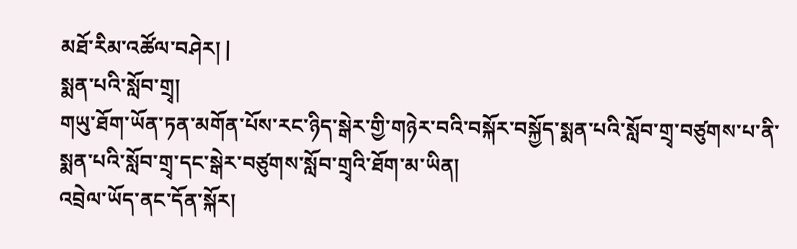མཐོ་རིམ་འཚོལ་བཤེར། |
སྨན་པའི་སློབ་གྲྭ།
གཡུ་ཐོག་ཡོན་ཏན་མགོན་པོས་རང་ཉིད་སྒེར་གྱི་གཉེར་བའི་བསྐོར་བསྐྱོད་སྨན་པའི་སློབ་གྲྭ་བཙུགས་པ་ནི་སྨན་པའི་སློབ་གྲྭ་དང་སྒེར་བཙུགས་སློབ་གྲྭའི་ཐོག་མ་ཡིན།
འབྲེལ་ཡོད་ནང་དོན་སྐོར།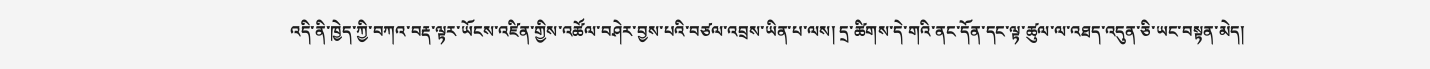འདི་ནི་ཁྱེད་ཀྱི་བཀའ་བརྡ་ལྟར་ཡོངས་འཛིན་གྱིས་འཚོལ་བཤེར་བྱས་པའི་བཙལ་འབྲས་ཡིན་པ་ལས། དྲ་ཚིགས་དེ་གའི་ནང་དོན་དང་ལྟ་ཚུལ་ལ་འཐད་འདུན་ཅི་ཡང་བསྟན་མེད།